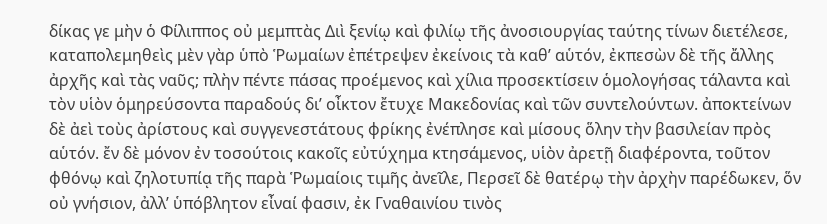δίκας γε μὴν ὁ Φίλιππος οὐ μεμπτὰς Διὶ ξενίῳ καὶ φιλίῳ τῆς ἀνοσιουργίας ταύτης τίνων διετέλεσε, καταπολεμηθεὶς μὲν γὰρ ὑπὸ Ῥωμαίων ἐπέτρεψεν ἐκείνοις τὰ καθʼ αὑτόν, ἐκπεσὼν δὲ τῆς ἄλλης ἀρχῆς καὶ τὰς ναῦς; πλὴν πέντε πάσας προέμενος καὶ χίλια προσεκτίσειν ὁμολογήσας τάλαντα καὶ τὸν υἱὸν ὁμηρεύσοντα παραδούς διʼ οἶκτον ἔτυχε Μακεδονίας καὶ τῶν συντελούντων. ἀποκτείνων δὲ ἀεὶ τοὺς ἀρίστους καὶ συγγενεστάτους φρίκης ἐνέπλησε καὶ μίσους ὅλην τὴν βασιλείαν πρὸς αὑτόν. ἔν δὲ μόνον ἐν τοσούτοις κακοῖς εὐτύχημα κτησάμενος, υἱὸν ἀρετῇ διαφέροντα, τοῦτον φθόνῳ καὶ ζηλοτυπίᾳ τῆς παρὰ Ῥωμαίοις τιμῆς ἀνεῖλε, Περσεῖ δὲ θατέρῳ τὴν ἀρχὴν παρέδωκεν, ὅν οὐ γνήσιον, ἀλλʼ ὑπόβλητον εἶναί φασιν, ἐκ Γναθαινίου τινὸς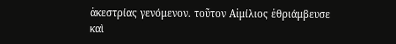ἀκεστρίας γενόμενον. τοῦτον Αἰμίλιος ἐθριάμβευσε καὶ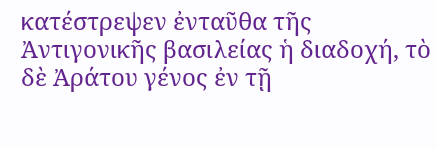κατέστρεψεν ἐνταῦθα τῆς Ἀντιγονικῆς βασιλείας ἡ διαδοχή, τὸ δὲ Ἀράτου γένος ἐν τῇ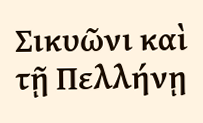Σικυῶνι καὶ τῇ Πελλήνῃ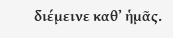διέμεινε καθʼ ἡμᾶς.